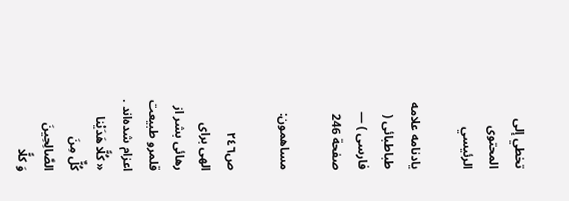تخطي إلى المحتوى الرئيسي

يادنامه علامه طباطبائى ( فارسى ) — صفحة 246

مساهمون:

ص٢٤٦
الهى براى رهائى بشر از قلمرو طبيعت اعزام شده‌اند .
« كُلًّا هَدَيْنا
كُلٌّ مِنَ الصَّالِحِينَ
وَ كلًّا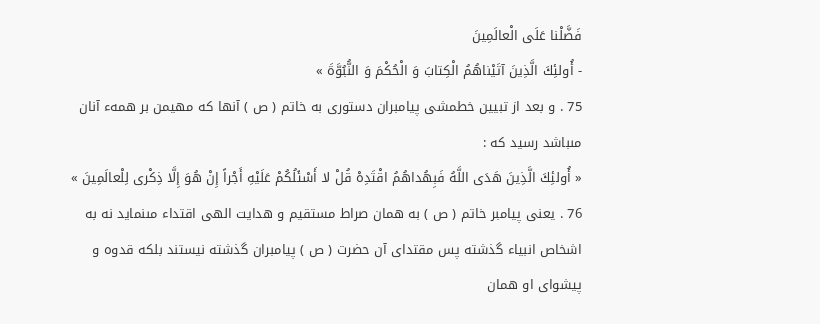فَضَّلْنا عَلَى الْعالَمِينَ
- أُولئِكَ الَّذِينَ آتَيْناهُمُ الْكِتابَ وَ الْحُكْمَ وَ النُّبُوَّةَ »
75 . و بعد از تبيين خطمشى پيامبران دستورى به خاتم ( ص ) آنها كه مهيمن بر همهء آنان مىباشد رسيد كه :
« أُولئِكَ الَّذِينَ هَدَى اللَّهُ فَبِهُداهُمُ اقْتَدِهْ قُلْ لا أَسْئَلُكُمْ عَلَيْهِ أَجْراً إِنْ هُوَ إِلَّا ذِكْرى لِلْعالَمِينَ »
76 . يعنى پيامبر خاتم ( ص ) به همان صراط مستقيم و هدايت الهى اقتداء مىنمايد نه به اشخاص انبياء گذشته پس مقتداى آن حضرت ( ص ) پيامبران گذشته نيستند بلكه قدوه و پيشواى او همان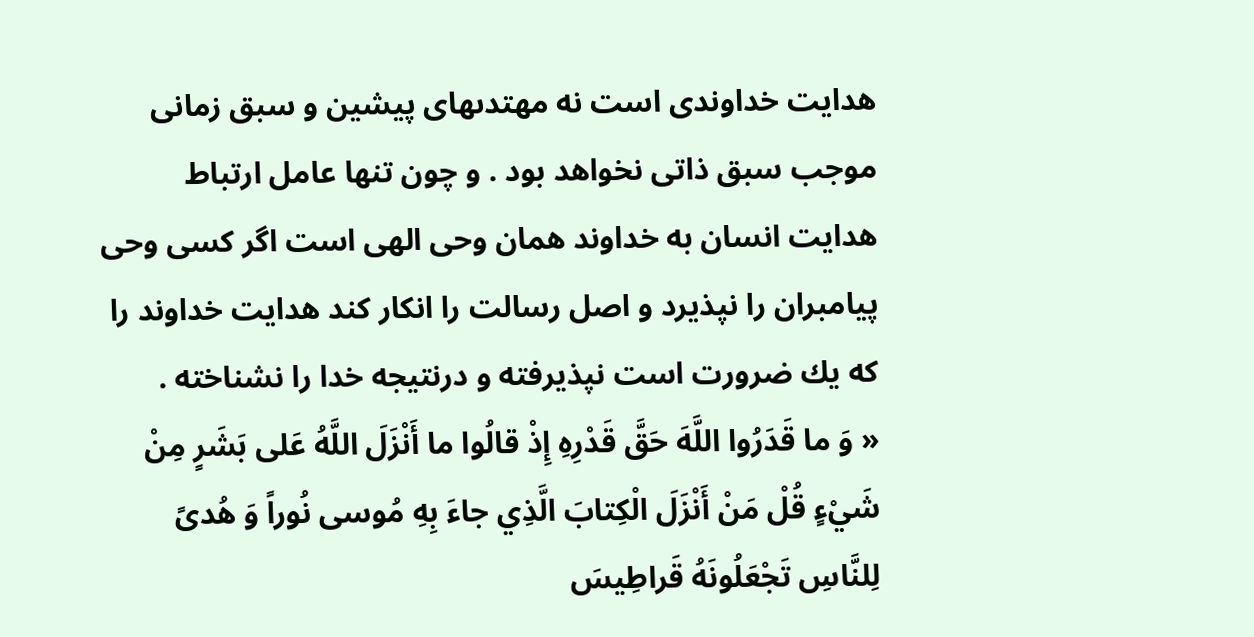هدايت خداوندى است نه مهتدىهاى پيشين و سبق زمانى موجب سبق ذاتى نخواهد بود . و چون تنها عامل ارتباط هدايت انسان به خداوند همان وحى الهى است اگر كسى وحى پيامبران را نپذيرد و اصل رسالت را انكار كند هدايت خداوند را كه يك ضرورت است نپذيرفته و درنتيجه خدا را نشناخته .
« وَ ما قَدَرُوا اللَّهَ حَقَّ قَدْرِهِ إِذْ قالُوا ما أَنْزَلَ اللَّهُ عَلى بَشَرٍ مِنْ شَيْءٍ قُلْ مَنْ أَنْزَلَ الْكِتابَ الَّذِي جاءَ بِهِ مُوسى نُوراً وَ هُدىً لِلنَّاسِ تَجْعَلُونَهُ قَراطِيسَ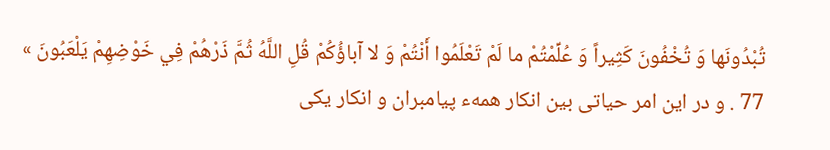تُبْدُونَها وَ تُخْفُونَ كَثِيراً وَ عُلِّمْتُمْ ما لَمْ تَعْلَمُوا أَنْتُمْ وَ لا آباؤُكُمْ قُلِ اللَّهُ ثُمَّ ذَرْهُمْ فِي خَوْضِهِمْ يَلْعَبُونَ »
77 . و در اين امر حياتى بين انكار همهء پيامبران و انكار يكى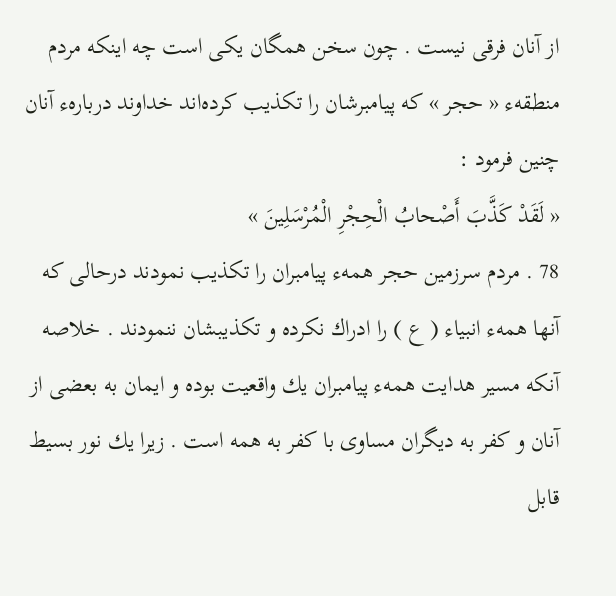از آنان فرقى نيست . چون سخن همگان يكى است چه اينكه مردم منطقهء « حجر » كه پيامبرشان را تكذيب كرده‌اند خداوند دربارهء آنان چنين فرمود :
« لَقَدْ كَذَّبَ أَصْحابُ الْحِجْرِ الْمُرْسَلِينَ »
78 . مردم سرزمين حجر همهء پيامبران را تكذيب نمودند درحالى كه آنها همهء انبياء ( ع ) را ادراك نكرده و تكذيبشان ننمودند . خلاصه آنكه مسير هدايت همهء پيامبران يك واقعيت بوده و ايمان به بعضى از آنان و كفر به ديگران مساوى با كفر به همه است . زيرا يك نور بسيط قابل